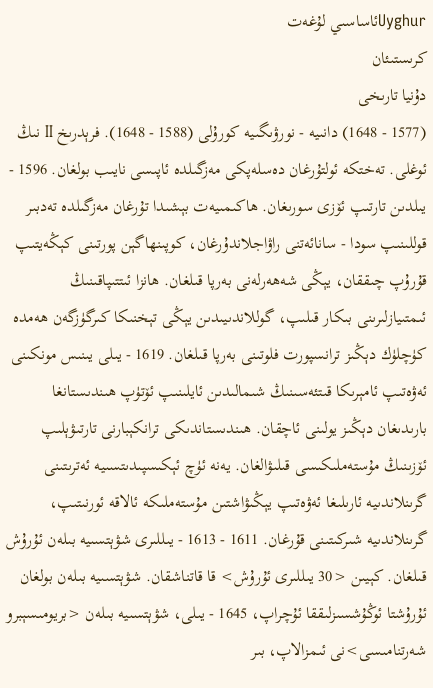Uyghurئاساسىي لۇغەت
كرىستىئان
دۇنيا تارىخى
(1577 - 1648) دانىيە - نورۋىگىيە كورۇلى (1588 - 1648). فرېدرىخ Ⅱ نىڭ ئوغلى. تەختكە ئولتۇرغان دەسلەپكى مەزگىلدە ئاپىسى نايىب بولغان. 1596 - يىلدىن تارتىپ ئۆزى سورىغان. ھاكىمىيەت بېشىدا تۇرغان مەزگىلدە تەدبىر قوللىنىپ سودا - سانائەتنى راۋاجلاندۇرغان، كوپىنھاگېن پورتىنى كېڭەيتىپ قۇرۇپ چىققان، يېڭى شەھەرلەنى بەرپا قىلغان. ھانزا ئىتتىپاقىنىڭ ئىمتىيازلىرىنى بىكار قىلىپ، گوللاندىيىدىن يېڭى تېخنىكا كىرگۈزگەن ھەمدە كۈچلۈك دېڭىز ترانسپورت فلوتىنى بەرپا قىلغان. 1619 - يىلى يىنىس مونكىنى ئەۋەتىپ ئامېرىكا قىتئەسىنىڭ شىمالىدىن ئايلىنىپ ئۆتۈپ ھىندىستانغا بارىدىغان دېڭىز يولىنى ئاچقان. ھىندىستاندىكى ترانكېبارنى تارتىۋېلىپ ئۆزىنىڭ مۇستەملىكىسى قىلىۋالغان. يەنە ئۈچ ئېكىسپىدىتسىيە ئەترىتىنى گرىنلاندىيە ئارىلىغا ئەۋەتىپ يېڭىۋاشتىن مۇستەملىكە ئالاقە ئورنىتىپ، گرىنلاندىيە شىركىتىنى قۇرغان. 1611 - 1613 - يىللىرى شۋېتسىيە بىلەن ئۇرۇش قىلغان. كېيىن <30 يىللىرى ئۇرۇش> قا قاتناشقان. شۋېتسىيە بىلەن بولغان ئۇرۇشتا ئوڭۇشسىزلىققا ئۇچراپ، 1645 - يىلى، شۋېتسىيە بىلەن <بريومىسېبرو شەرتنامىسى>نى ئىمزالاپ، بىر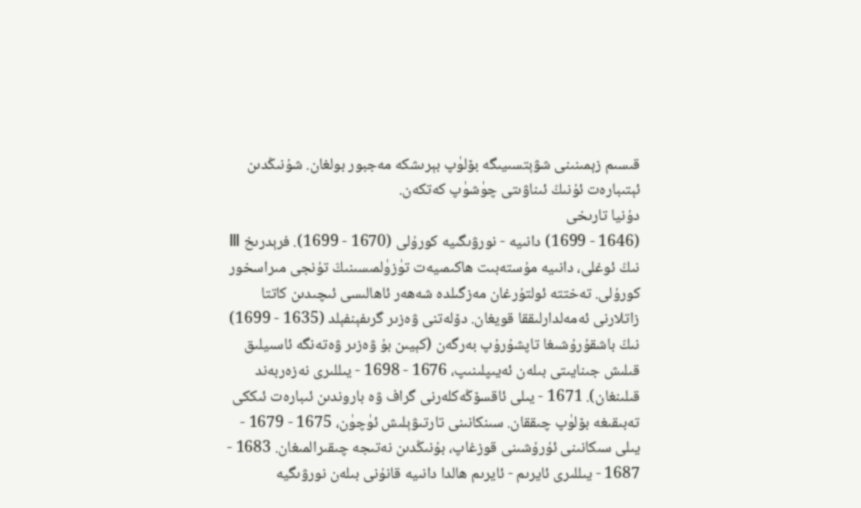قىسىم زېمىنىنى شۋېتسىيىگە بۆلۈپ بېرىشكە مەجبور بولغان. شۇنىڭدىن ئېتىبارەت ئۇنىڭ ئىناۋىتى چۈشۈپ كەتكەن.
دۇنيا تارىخى
(1646 - 1699) دانىيە - نورۋىگىيە كورۇلى (1670 - 1699). فرېدرىخ Ⅲ نىڭ ئوغلى، دانىيە مۇستەبىت ھاكىمىيەت تۈزۈلمىسىنىڭ تۇنجى مىراسخور كورۇلى. تەختتە ئولتۇرغان مەزگىلدە شەھەر ئاھالىسى ئىچىدىن كاتتا زاتلارنى ئەمەلدارلىققا قويغان. دۆلەتنى ۋەزىر گرىفېنفېلد (1635 - 1699) نىڭ باشقۇرۇشىغا تاپشۇرۇپ بەرگەن (كېيىن بۇ ۋەزىر ۋەتەنگە ئاسىيلىق قىلىش جىنايىتى بىلەن ئەيىپلىنىپ، 1676 - 1698 - يىللىرى نەزەربەند قىلىنغان). 1671 - يىلى ئاقسۆڭەكلەرنى گراف ۋە باروندىن ئىبارەت ئىككى تەبىقىغە بۆلۈپ چىققان. سىنكانىنى تارتىۋېلىش ئۈچۈن، 1675 - 1679 - يىلى سىكانىنى ئۇرۇشىنى قوزغاپ، بۇنىڭدىن نەتىجە چىقىرالمىغان. 1683 - 1687 - يىللىرى ئايرىم - ئايرىم ھالدا دانىيە قانۇنى بىلەن نورۋىگيە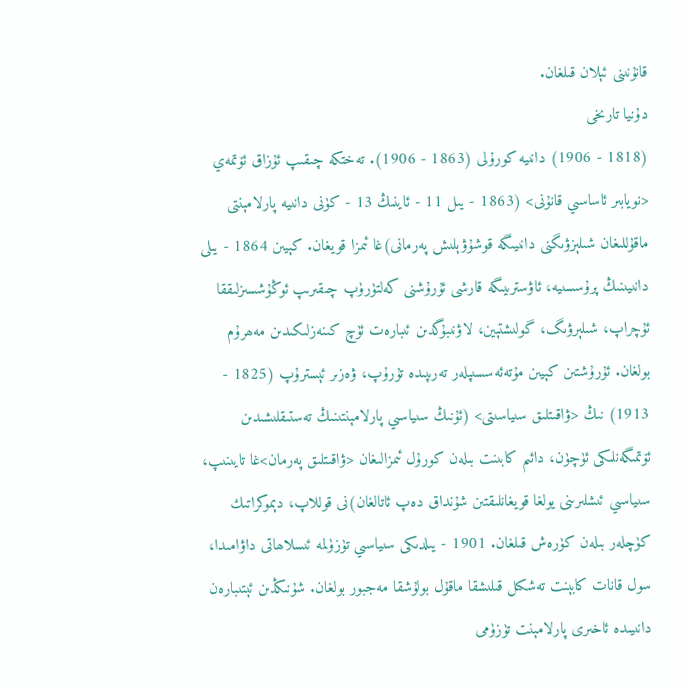قانۇنىنى ئېلان قىلغان.
دۇنيا تارىخى
(1818 - 1906) دانىيە كورۇلى (1863 - 1906). تەختكە چىقىپ ئۇزاق ئۆتمەي <نويابىر ئاساسىي قانۇنى> (1863 - يىل 11 - ئاينىڭ 13 - كۈنى دانىيە پارلامېنتى ماقۇللىغان شىلېزۋىگنى دانىيىگە قوشۇۋېلىش پەرمانى)غا ئىمزا قويغان. كېيىن 1864 - يىلى دانىيىنىڭ پرۇسسىيە، ئاۋسترىيىگە قارشى ئۇرۇشنى كەلتۈرۈپ چىقىرىپ ئوڭۇشسىزلىققا ئۇچراپ، شىلېرۋىگ، گولىشتېين، لاۋنىبۇگدىن ئىبارەت ئۈچ كىنەزلىكىدىن مەھرۇم بولغان. ئۇرۇشتىن كېيىن مۇتەئەسسىپلەر تەرىپىدە تۇرۇپ، ۋەزىر ئېسترۇپ (1825 - 1913) نىڭ <ۋاقىتلىق سىياسىتى> (ئۇنىڭ سىياسىي پارلامېنتىنىڭ تەستىقلىشىدىن ئۆتمىگەنلىكى ئۈچۈن، دائىم كابىنت بىلەن كورۇل ئىمزالىغان <ۋاقىتلىق پەرمان>غا تايىنىپ، سىياسىي ئىشلىرىنى يولغا قويغانلىقتىن شۇنداق دەپ ئاتالغان)نى قوللاپ، دېموكراتىك كۈچلەر بىلەن كۈرەش قىلغان. 1901 - يىلدىكى سىياسىي تۈزۈلمە ئىسلاھاتى داۋامىدا، سول قانات كابېنت تەشكىل قىلىشقا ماقۇل بولۇشقا مەجبور بولغان. شۇنىڭدىن ئېتىبارەن دانىيىدە ئاخىرى پارلامېنت تۈزۈمى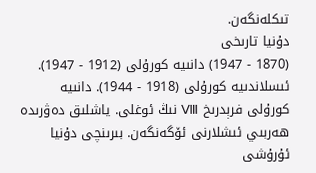تىكلەنگەن.
دۇنيا تارىخى
(1870 - 1947) دانىيە كورۇلى (1912 - 1947). ئىسلاندىيە كورۇلى (1918 - 1944). دانىيە كورۇلى فرېدرىخ Ⅷ نىڭ ئوغلى. ياشلىق دەۋرىدە ھەربىي ئىشلارنى ئۆگەنگەن. بىرىنچى دۇنيا ئۇرۇشى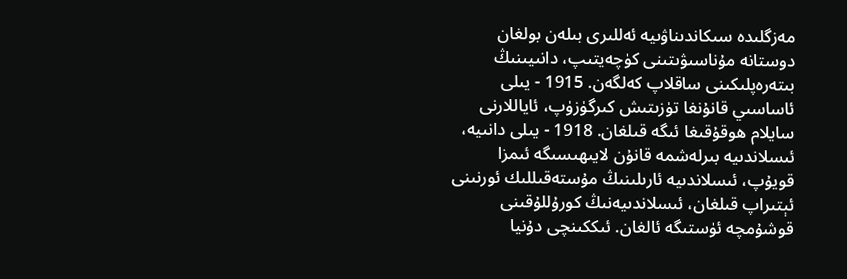مەزگلىدە سىكاندىناۋىيە ئەللىرى بىلەن بولغان دوستانە مۇناسىۋىتىنى كۈچەيتىپ، دانىيىنىڭ بىتەرەپلىكىنى ساقلاپ كەلگەن. 1915 - يىلى ئاساسىي قانۇنغا تۈزىتىش كىرگۈزۈپ، ئاياللارنى سايلام ھوقۇقىغا ئىگە قىلغان. 1918 - يىلى دانىيە، ئىسلاندىيە بىرلەشمە قانۇن لايىھىسىگە ئىمزا قويۇپ، ئىسلاندىيە ئارىلىنىڭ مۇستەقىللىك ئورنىنى ئېتىراپ قىلغان، ئىسلاندىيەنىڭ كورۇللۇقىنى قوشۇمچە ئۈستىگە ئالغان. ئىككىنچى دۇنيا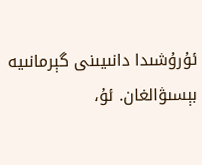ئۇرۇشىدا دانىيىنى گېرمانىيە بېسىۋالغان. ئۇ،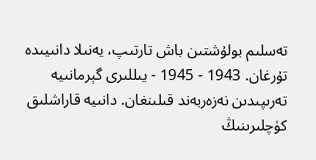تەسلىم بولۇشتىن باش تارتىپ، يەنىلا دانىيىدە تۇرغان. 1943 - 1945 - يىللىرى گېرمانىيە تەرىپىدىن نەزەربەند قىلىنغان. دانىيە قاراشلىق كۈچلىرىنىڭ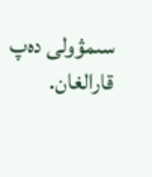سىمۋولى دەپ قارالغان.